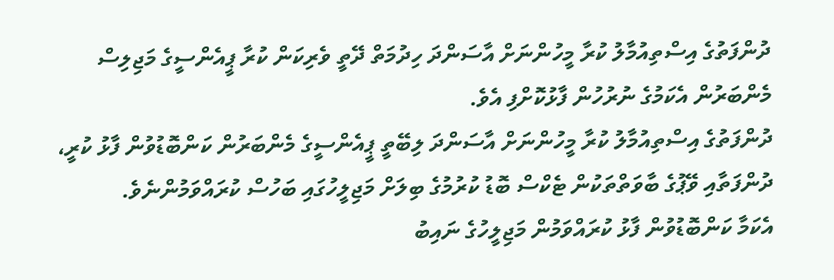ދުންފަތުގެ އިސްތިއުމާލު ކުރާ މީހުންނަށް އާސަންދަ ހިދުމަތް ދޭތީ ވެރިކަން ކުރާ ޕީއެންސީގެ މަޖިލިސް މެންބަރުން އެކަމުގެ ނުރުހުން ފާޅުކޮށްފި އެވެ.
ދުންފަތުގެ އިސްތިއުމާލު ކުރާ މީހުންނަށް އާސަންދަ ލިބޭތީ ޕީއެންސީގެ މެންބަރުން ކަންބޮޑުވުން ފާޅު ކުރީ، ދުންފަތާއި ވޭޕުގެ ބާވަތްތަކުން ޓެކްސް ބޮޑު ކުރުމުގެ ބިލަށް މަޖިލީހުގައި ބަހުސް ކުރައްވަމުންނެވެ.
އެކަމާ ކަންބޮޑުވުން ފާޅު ކުރައްވަމުން މަޖިލީހުގެ ނައިބު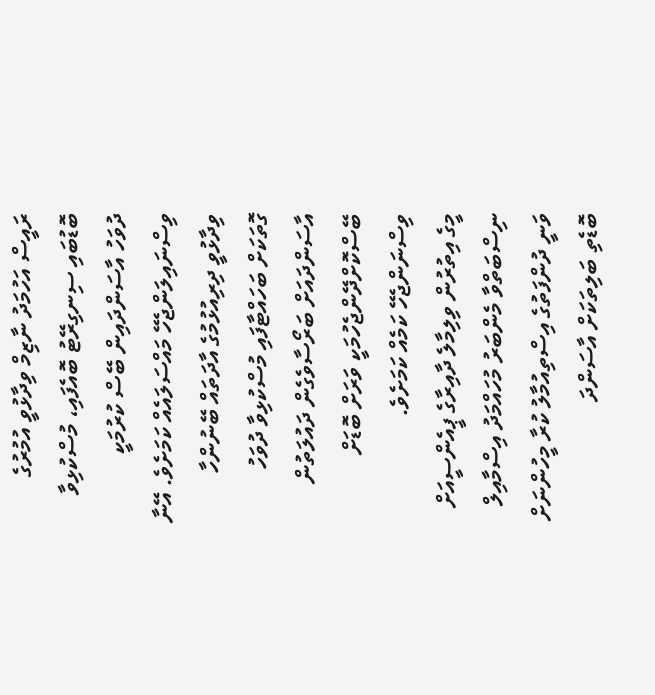ރައީސް އަހުމަދު ނާޒިމް ވިދާޅުވީ އުމުރުގެ ބޮޑުބައި ސިނގިރޭޓު ބޮއެފައި، މުސްކުޅިވާ ދުވަހު އާސަންދައިން ބޭސް ކުރުމަކީ ވިސްނައިލަންޖެހޭ މައްސަލައެއް ކަމަށެވެ. އޭނާ ވިދާޅުވީ ދިރިއުޅުމުގެ އާދަތައް ބޭނުންހާ ގޮތަކަށް ބަހައްޓާފައި މުސްކުޅިވާ ދުވަހު އާސަންދައަށް ބަރޯސާވެގެން ދައުލަތުން ބޭސްކޮށްދޭންޖެހުމަކީ ވަރަށް ބޮޑަށް ވިސްނަންޖެހޭ ކަމެއް ކަމަށެވެ.
މީގެ އިތުރުން ވިލިމާލެ ދާއިރާގެ ޕީއެންސީއަށް ނިސްބަތްވާ މެންބަރު މުހައްމަދު އިސްމާއިލް ވަނީ ދުންފަތުގެ އިސްތިއުމާލު ކުރާ މީހުންނަށް ބޮޑެތި ބަލިތަކަށް އާސަންދަ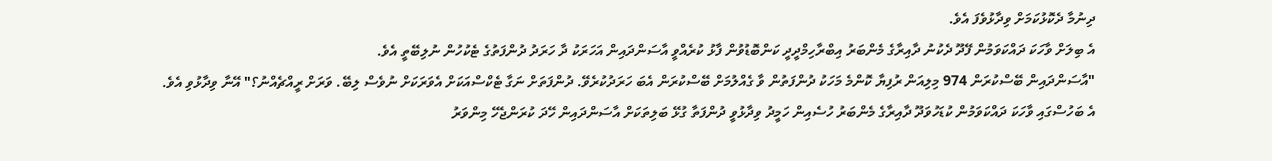ދިނުމާ ދެކޮޅުކަމަށް ވިދާޅުވެފަ އެވެ.
އެ ބިލަށް ވާހަކަ ދައްކަވަމުން ފޭދޫ ދެކުނު ދާއިރާގެ މެންބަރު އިބްރާހިމްދީދީ ކަންބޮޑުވުން ފާޅު ކުރެއްވީ އާސަންދައިން އަހަރަކު ދާ ހަރަދު ދުންފަތުގެ ޓެކުހުން ނުލިބޭތީ އެވެ.
"އާސަންދައިން ބޭސްކުރަން 974 މިލިއަން ރުފިޔާ ކޮންމެ މަހަކު ދުންފަތުން ވާ ގެއްލުމަށް ބޭސްކުރަން އެބަ ހަރަދުކުރެވޭ. ދުންފަތަށް ނަގާ ޓެކްސްއަކަށް އެވަރަކަށް ނުވެސް ލިބޭ. ވަރަށް ރީއްޗެއްނު؟" އޭނާ ވިދާޅުވި އެވެ.
އެ ބަހުސްގައި ވާހަކަ ދައްކަވަމުން ކުޑަހުވަދޫ ދާއިރާގެ މެންބަރު ހުސެއިން ހަމީދު ވިދާޅުވީ ދުންފަތާ ގުޅޭ ބަލިތަކަށް އާސަންދައިން ހޭދަ ކުރަންޖެހޭ މިންވަރު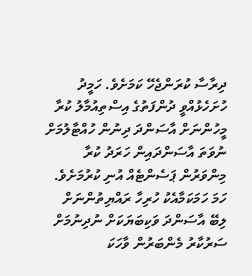ދިރާސާ ކުރަންޖެހޭ ކަމަށެވެ. ހަމީދު ހުށަހެޅުއްވީ ދުންފަތުގެ އިސްތިއުމާލު ކުރާ މީހުންނަށް އާސަންދަ ދިނުން ހުއްޓާލުމަށް ނުވަތަ އާސަންދައިން ހަރަދު ކުރާ މިންވަރުން ޕަސެންޓެއް އުނި ކުރުމަށެވެ.
ހަމަ ހަމަކަމާއެކު ހުރިހާ ރައްޔިތުންނަށް ލިބޭ އާސަންދަ ވަކިބަޔަކަށް ނުދިނުމަށް ސަރުކާރު މެންބަރުން ވާހަކަ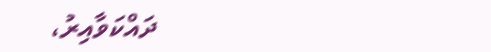ދައްކަވާއިރު،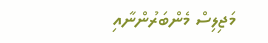މަޖިލިސް މެންބަރުންނާއި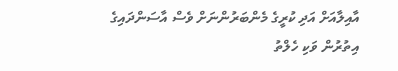އާއިލާއަށް އަދި ކުރީގެ މެންބަރުންނަށް ވެސް އާސަންދައިގެ އިތުރުން ވަކި ހެލްތު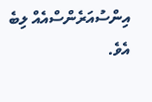އިންސުއަރެންސްއެއް ލިބެ އެވެ.